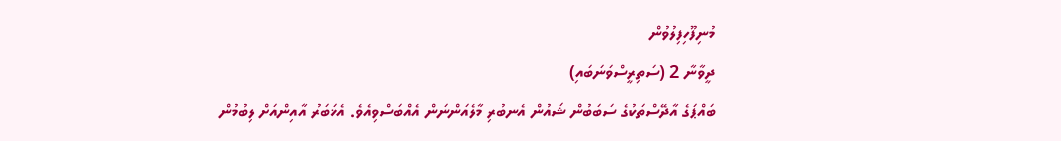މުނިފޫހިފިލުވުން
ދީވާނާ 2 (ސަތިރީސްވަނަބައި)
ބައްޕަގެ އާދޭސްތަކުގެ ސަބަބުން ޝައުން އެނބުރި މާލެއަންނަން އެއްބަސްވިއެވެ. އެޚަބަރު އާއިންއަށް ލިބުމުން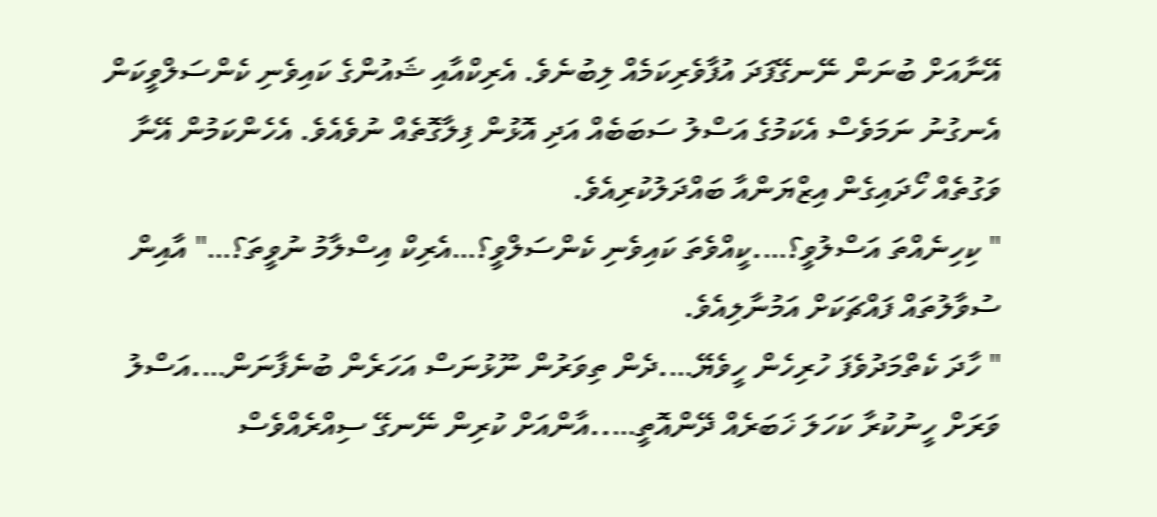އޭނާއަށް ބުނަން ނޭނގޭފަދަ އުފާވެރިކަމެއް ލިބުނެވެ. އެރިކްއާއި ޝައުންގެ ކައިވެނި ކެންސަލްވީކަން އެނގުނު ނަމަވެސް އެކަމުގެ އަސްލު ސަބަބެއް އަދި އޮޅުން ފިލާގޮތެއް ނުވެއެވެ. އެހެންކަމުން އޭނާ ވަގުތެއް ހޯދައިގެން އިޒްޔަންއާ ބައްދަލުކުރިއެވެ.
" ކިހިނެއްތަ އަސްލުވީ؟….ކީއްވެތަ ކައިވެނި ކެންސަލްވީ؟…އެރިކް އިސްލާމު ނުވީތަ؟…" އާއިން ސުވާލުތައް ފައްޗަކަށް އަމުނާލިއެވެ.
" ހާދަ ކެތްމަދުވެފަ ހުރިހެން ހީވެޔޭ….ދެން ތިވަރުން ނޫޅުނަސް އަހަރެން ބުނެފާނަން….އަސްލު ވަރަށް ހީނުކުރާ ކަހަލަ ޚަބަރެއް ދޭންއޮތީ…..އާންއަށް ކުރިން ނޭނގޭ ސިއްރެއްވެސް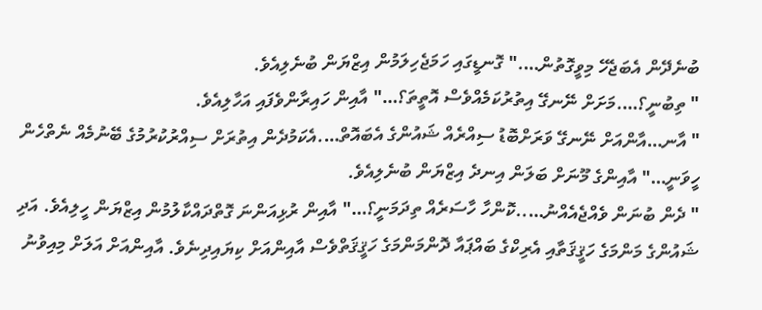ބުނެދޭން އެބަޖެހޭ މިވީގޮތުން…." ގޮނޑީގައި ހަމަޖެހިލަމުން އިޒްޔަން ބުނެލިއެވެ.
" ތިބުނީ؟….މަށަށް ނޭނގޭ އިތުރުކަމެއްވެސް އޮތީތަ؟…" އާއިން ހައިރާންވެފައި އަހާލިއެވެ.
" އާނ…އާންއަށް ނޭނގޭ ވަރަށްބޮޑު ސިއްރެއް ޝައުންގެ އެބައޮތް….އެކަމުދެން އިތުރަށް ސިއްރުކުރުމުގެ ބޭނުމެއް ނެތްހެން ހީވަނީ…" އާއިންގެ މޫނަށް ބަލަން އިނދެ އިޒްޔަން ބުނެލިއެވެ.
" ދެން ބުނަން ވެއްޖެއެއްނު…..ކޮންހާ ހާސަރެއް ތިދަމަނީ؟…" އާއިން ރުޅިއަންނަ ގޮތްދައްކާލުމުން އިޒްޔަން ހީލިއެވެ. އަދި ޝައުންގެ މަންމަގެ ހަޤީޤަތާއި އެރިކްގެ ބައްޕައާ ދޮންމަންމަގެ ހަޤީޤަތްވެސް އާއިންއަށް ކިޔައިދިނެވެ. އާއިންއަށް އަލަށް މިއިވުނު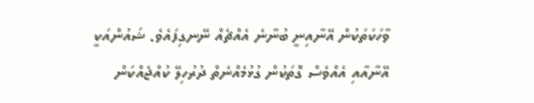ވާހަކަތަކުން އޭނާއިނީ ބުނާނެ އެއްޗެއް ނޭނގިފައެވެ. ޝައުންއަކީ އޭނާއާއި އެއްވެސް ގޮތަކުން ގުޅުމެއްނެތް ދުރުހިލޭ ކުއްޖެއްކަން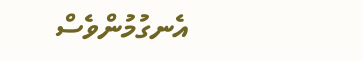އެނގުމުންވެސް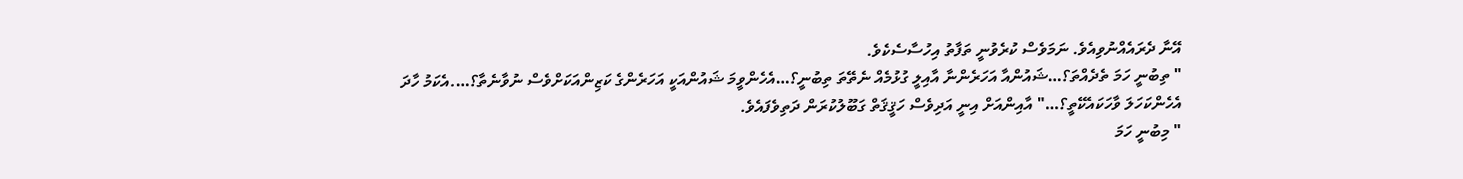އޭނާ ދެރައެއްނުވިއެވެ. ނަމަވެސް ކުރެވުނީ ތަފާތު އިހުސާސެކެވެ.
" ތިބުނީ ހަމަ ތެދެއްތަ؟…ޝައުންއާ އަހަރެންނާ އާއިލީ ގުޅުމެއް ނެތޭތަ ތިބުނީ؟…އެހެންވީމަ ޝައުންއަކީ އަހަރެންގެ ކަޒިންއަކަށްވެސް ނުވާނެތާ؟….އެކަމު ހާދަ އެހެންކަހަލަ ވާހަކައެކޭތީ؟…" އާއިންއަށް އިނީ އަދިވެސް ހަޤީޤަތް ގަބޫލުކުރަން ދަތިވެފައެވެ.
" މިބުނީ ހަމަ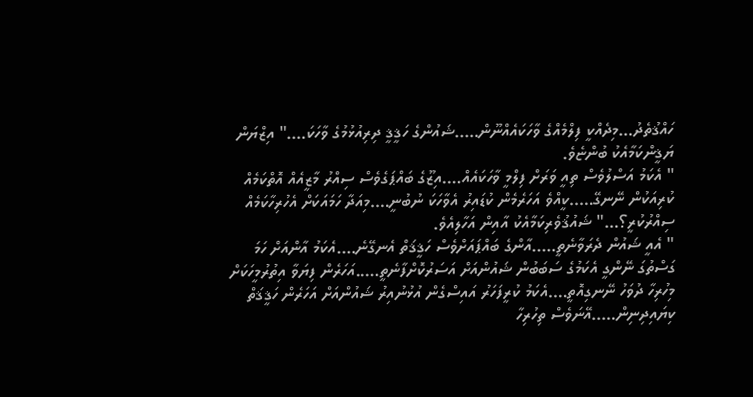ހައްޤުތެދު…މިދެއްކީ ފިލްމެއްގެ ވާހަކައެއްނޫން…..ޝައުންގެ ހަޤީޤީ ދިރިއުޅުމުގެ ވާހަކަ…." އިޒްޔަން ޔަޤީންކަމާއެކު ބުންޏެވެ.
" އެކަމު އަސްލުވެސް ތިއީ ވަރަށް ފިލްމީ ވާހަކައެއް….އިޒޫގެ ބައްޕަގެވެސް ސިއްރު މާޒީއެއް އޮތްކަމެއް ކުރިއަކުން ނޭނގޭ…..ކީއްވެ އަހަރެމެން ކުޑައިރު އެވާހަކަ ނުބުނީ….މިއަދާ ހަމައަކަށް އެހުރިހާކަމެއް ސިއްރުކުރީ؟…" ޝައުޤުވެރިކަމާއެކު އާއިން އަހާލިއެވެ.
" އެއީ ޝައުން ދެރަވާނެތީ…..އާންގެ ބައްޕައަށްވެސް ހަޤީޤަތް އެނގޭނެ….އެކަމު އާންއަށް ހަމަ ގަސްތުގަ ނޭންގީ އެކަމުގެ ސަބަބުން ޝައުންއަށް އަސަރުކޮށްފާނެތީ…..އަހަރެން ފިޔަވާ އިތުރުމީހަކަށް މިހުރިހާ ދުވަހު ނޭނގިއޮތީ….އެކަމު ކުރީފަހަރު އައިސްގެން އުޅުނުއިރު ޝައުންއަށް އަހަރެން ހަޤީޤަތް ކިޔައިދިނިން…..އޭނަވެސް ތިހުރިހާ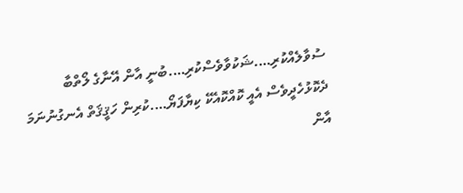ސުވާލެއްކުރި….ޝަކުވާވެސްކުރި….ބުނީ އާން އޭނާގެ ލޯތްބާ ދެކޮޅުހެދީވެސް އެއީ ކޮއްކޮއެކޭ ކިޔާފަޔޯ….ކުރިން ހަޤީޤަތް އެނގުނުނަމަ އާން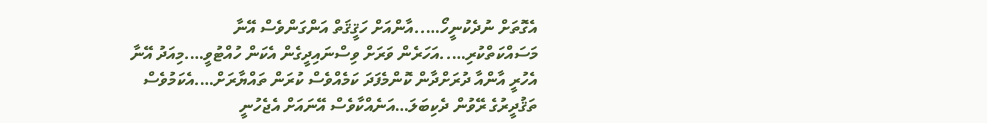އެގޮތަށް ނުދެކުނީހޯ…..އާންއަށް ހަޤީޤަތް އަންގަންވެސް އޭނާ މަސައްކަތްކުރި…..އަހަރެން ވަރަށް ވިސްނައިދީގެން އެކަން ހުއްޓުވީ….މިއަދު އޭނާ އެހުރީ އާންއާ ދުރަށްދާން ކޮންމެފަދަ ކަމެއްވެސް ކުރަން ތައްޔާރަށް….އެކަމުވެސް ތަޤުދީރުގެ ރޭވުން ދެކިބަލަ…އަނެއްކާވެސް އޭނައަށް އެޖެހުނީ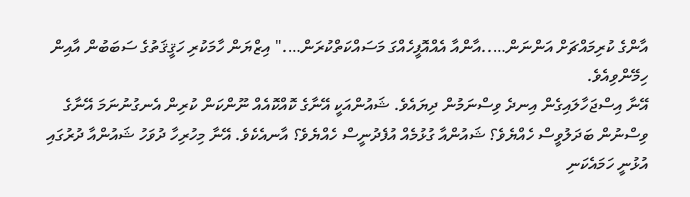އާންގެ ކުރިމައްޗަށް އަންނަން…..އާންއާ އެއްއޮފީހެއްގަ މަސައްކަތްކުރަން…." އިޒްޔަން ހާމަކުރި ހަޤީޤަތުގެ ސަބަބުން އާއިން ހިމޭންވިއެވެ.
އޭނާ އިސްޖަހާލައިގެން އިނދެ ވިސްނަމުން ދިޔައެވެ. ޝައުންއަކީ އޭނާގެ ކޮއްކޮއެއް ނޫންކަން ކުރިން އެނގުނުނަމަ އޭނާގެ ވިސްނުން ބަދަލުވީސް ހެއްޔެވެ؟ ޝައުންއާ ގުޅުމެއް އުފެދުނީސް ހެއްޔެވެ؟ އާނއެކެވެ. އޭނާ މިހުރިހާ ދުވަހު ޝައުންއާ ދުރުގައި އުޅުނީ ހަމައެކަނި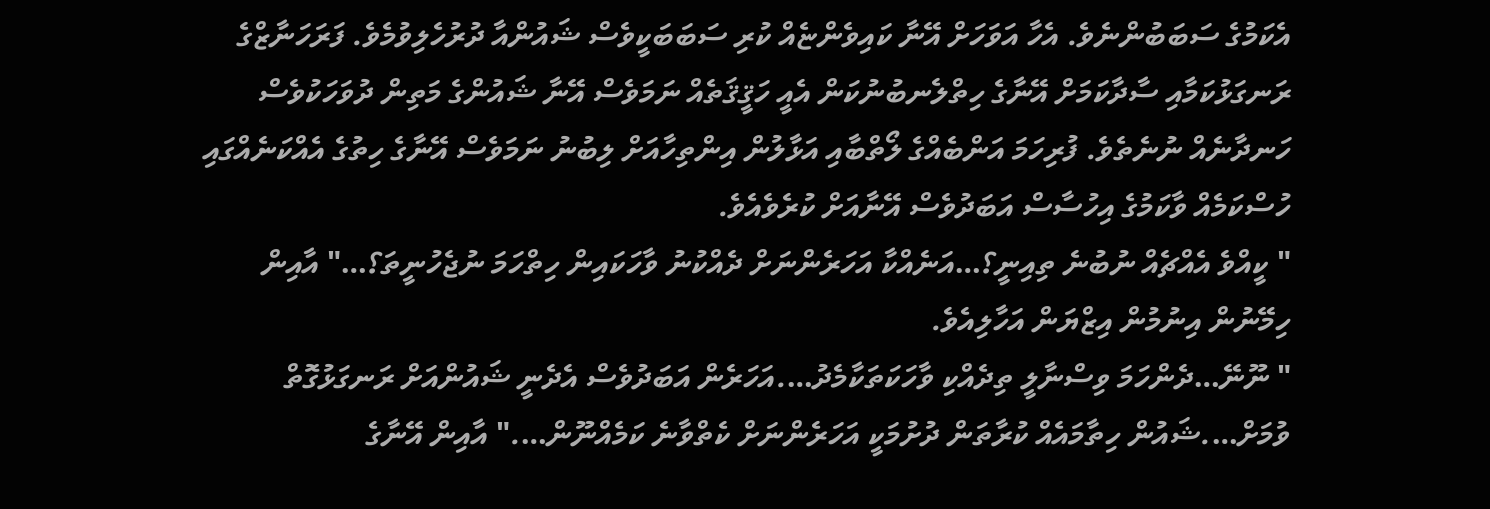އެކަމުގެ ސަބަބުންނެވެ. އެހާ އަވަހަށް އޭނާ ކައިވެންޏެއް ކުރި ސަބަބަކީވެސް ޝައުންއާ ދުރުހެލިވުމެވެ. ފަރަހަނާޒްގެ ރަނގަޅުކަމާއި ސާދާކަމަށް އޭނާގެ ހިތްލެނބުނުކަން އެއީ ހަޤީޤަތެއް ނަމަވެސް އޭނާ ޝައުންގެ މަތިން ދުވަހަކުވެސް ހަނދާނެއް ނުނެތެވެ. ފުރިހަމަ އަންބެއްގެ ލޯތްބާއި އަޅާލުން އިންތިހާއަށް ލިބުނު ނަމަވެސް އޭނާގެ ހިތުގެ އެއްކަނެއްގައި ހުސްކަމެއް ވާކަމުގެ އިހުސާސް އަބަދުވެސް އޭނާއަށް ކުރެވެއެވެ.
" ކީއްވެ އެއްޗެއް ނުބުނެ ތިއިނީ؟…އަނެއްކާ އަހަރެންނަށް ދެއްކުނު ވާހަކައިން ހިތްހަމަ ނުޖެހުނީތަ؟…" އާއިން ހިމޭނުން އިނުމުން އިޒްޔަން އަހާލިއެވެ.
" ނޫނޭ…ދެންހަމަ ވިސްނާލީ ތިދެއްކި ވާހަކަތަކާމެދު….އަހަރެން އަބަދުވެސް އެދެނީ ޝައުންއަށް ރަނގަޅުގޮތް ވުމަށް….ޝައުން ހިތާމައެއް ކުރާތަން ދުށުމަކީ އަހަރެންނަށް ކެތްވާނެ ކަމެއްނޫން…." އާއިން އޭނާގެ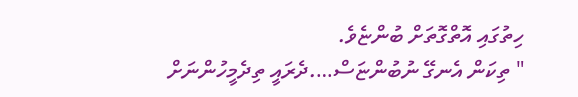ހިތުގައި އޮތްގޮތަށް ބުންޏެވެ.
" ތިކަން އެނގޭ ނުބުންޏަސް….ދެރައީ ތިދެމީހުންނަށް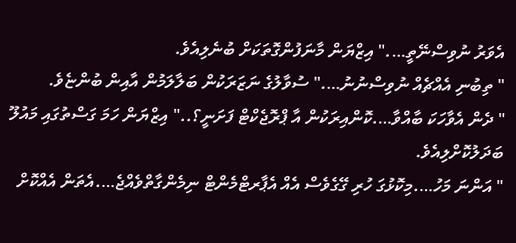އެވަރު ނުވިސްނޭތީ…." އިޒްޔަން މާނަފުންގޮތަކަށް ބުނެލިއެވެ.
" ތިބުނި އެއްޗެއް ނުވިސްނުނު…." ސުވާލުގެ ނަޒަރަކުން ބަލާލަމުން އާއިން ބުންޏެވެ.
" ދެން އެވާހަކަ ބާއްވާ….ކޮންއިރަކުން އާ ޕްރޮޖެކްޓް ފަށަނީ؟.." އިޒްޔަން ހަމަ ގަސްތުގައި މައުލޫ ބަދަލުކޮށްލިއެވެ.
" އަންނަ މަހު….މިކޮޅުގަ ހުރި ގޭގެވެސް އެއް އެޕާރޓްމެންޓް ނިމެންގާތްވެއްޖެ….އެތަން އެއްކޮށް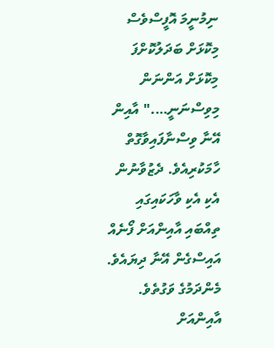ނިމުނީމަ އޮފީސްވެސް މިކޮޅަށް ބަދަލުކޮށްފަ މިކޮޅަށް އަންނަން މިވިސްނަނީ…." އާއިން އޭނާ ވިސްނާފައިވާގޮތް ހާމަކުރިއެވެ. ދެޒުވާނުން އެކި އެކި ވާހަކައިގައި ތިއްބައި އާއިންއަށް ފޯނެއް އައިސްގެން އޭނާ ދިޔައެވެ.
މެންދަމުގެ ވަގުތެވެ. އާއިންއަށް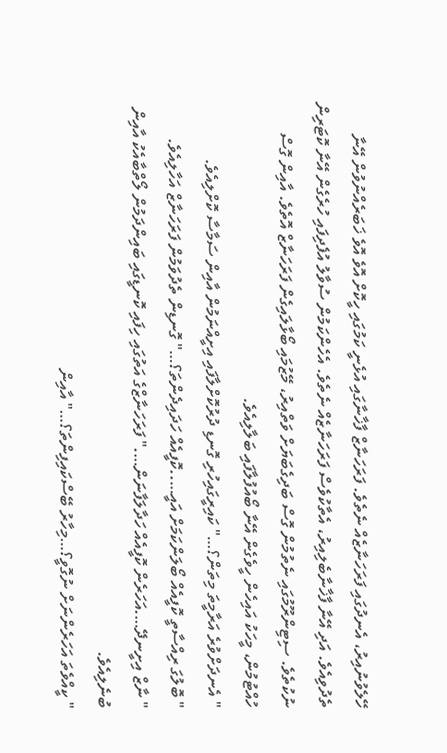ހޭލެވުނުއިރު، އެނދުގައި ފަރަހަނާޒެއް ނެތެވެ. ފަރަހަނާޒް ފާޚާނާގައި އުޅެނީ ކަމުގައި ހީކޮށް އޮވެ އޮވެ ޚަބަރެއްނުވުން އޭނާ ތެދުވިއެވެ. އަދި އޭނާ ފާޚާނާބެލިއިރު، އެތާކުވެސް ފަރަހަނާޒެއް ނެތެވެ. އެހެންކަމުން ސުވާލު އުފެދިފައި ހުރެގެން އޭނާ ކޮޓަރިން ނުކުތެވެ. ސިޓިންރޫމުގައި ނެތުމުން ގޮސް ބަދިގެބަޔަށް ވަތްއިރު، މޭޒުމައި ބޯޅާލައިގެން ފަރަހަނާޒް އޮތެވެ. އާއިން ގޮސް ހުއްޓުމުން، މީހަކު އައިހެން ހީވެގެން އޭނާ ބޯއުފުލާފައި ބަލާލިއެވެ.
" އެނދަށްވުރެ އަރާމީތަ މިތަން؟…" ކައިރީގައިހުރި ގޮނޑި ދުރުކޮށްލާފައި އިށީއްނަމުން އާއިން ސަމާސާ ކޮށްލިއެވެ.
" ބޮލުގަ ރިއްސާތީ ކޮފީއެއް ބޯލަންކަމަށް އައީ…..ކޮފީއެއް ހަދައިދެންތަ؟…" ގޮނޑިން ތެދުވަމުން ފަރަހަނާޒް އަހާލިއެވެ.
" ނާޒް އިށީނދޭ….އަހަރެން ކޮފީއެއް ހަދާލަފާނަން…." ފަރަހަނާޒްގެ އަތުގައި ހިފައި ކޮނޑީގައި ބައިންދަމުން ލޯތްބާއެކު އާއިން ބުނެލިއެވެ.
" ކީއްވެތަ އަހަރެންނަށް ނުގޮވީ؟…މިހާރު ބޭސްކައިފިންތަ؟…" އާއިން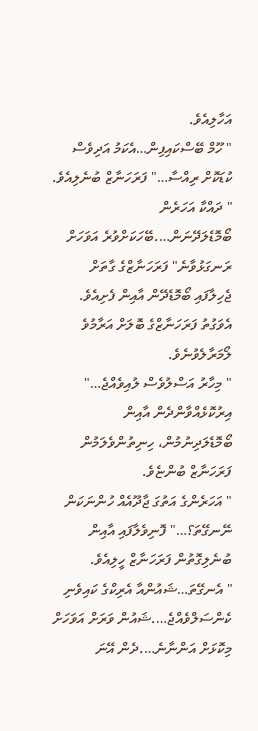އަހާލިއެވެ.
" ހޫމް ބޭސްކައިފިން…އެކަމު އަދިވެސް ކުޑަކޮށް ރިއްސާ…" ފަރަހަނާޒް ބުނެލިއެވެ.
" ދައްކާ އަހަރެން ބޯމޮޑެލަދޭނަން….ބޭހަކަށްވުރެ އަވަހަށް ރަނގަޅުވާނެ" ފަރަހަނާޒްގެ ގާތަށް ޖެހިލާފައި ބޯމޮޑެދޭން އާއިން ފެށިއެވެ. އެވަގުތު ފަރަހަނާޒްގެ ބޮލަށް އަރާމުވެ ލޯމަރާލެވުނެވެ.
" މިހާރު އަސްލުވެސް ލުއިވެއްޖެ…" އިރުކޮޅެއްވާންދެން އާއިން ބޯމޮޑެލަދިނުމުން، ހިނިތުންވެލަމުން ފަރަހަނާޒް ބުންޏެވެ.
" އަހަރެންގެ އަތުގަ ޖާދޫއެއް ހުންނަކަން ނޭނގޭތަ؟…" ފޮނިވެލާފައި އާއިން ބުނެލިގޮތުން ފަރަހަނާޒް ހީލިއެވެ.
" އެނގޭތަ…ޝައުންއާ އެރިކްގެ ކައިވެނި ކެންސަލްވެއްޖެ….ޝައުން ވަރަށް އަވަހަށް މިކޮޅަށް އަންނާނެ….ދެން އޭނަ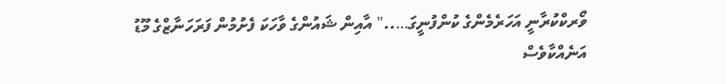ވޯރކްކުރާނީ އަހަރެމެންގެ ކުންފުނީގަ….." އާއިން ޝައުންގެ ވާހަކަ ފެށުމުން ފަރަހަނާޒްގެ މޫޑު އަނެއްކާވެސް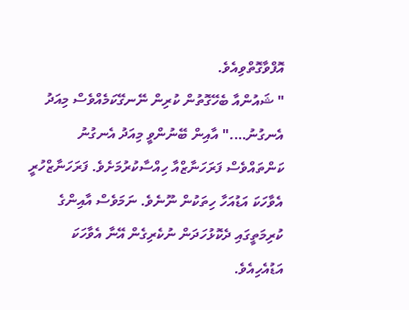އޮފްވާގޮތްވިއެވެ.
" ޝައުންއާ ބެހޭގޮތުން ކުރިން ނޭނގޭކަމެއްވެސް މިއަދު އެނގުނު…." އާއިން ބޭނުންވީ މިއަދު އެނގުނު ކަންތައްވެސް ފަރަހަނާޒްއާ ހިއްސާކުރުމަށެވެ. ފަރަހަނާޒްހުރީ އެވާހަކަ އަޑުއަހާ ހިތަކުން ނޫނެވެ. ނަމަވެސް އާއިންގެ ކުރިމަތީގައި ދެކޮޅުހަދަން ނުކެރިގެން އޭނާ އެވާހަކަ އަޑުއެހިއެވެ.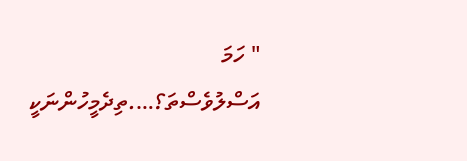" ހަމަ އަސްލުވެސްތަ؟….ތިދެމީހުންނަކީ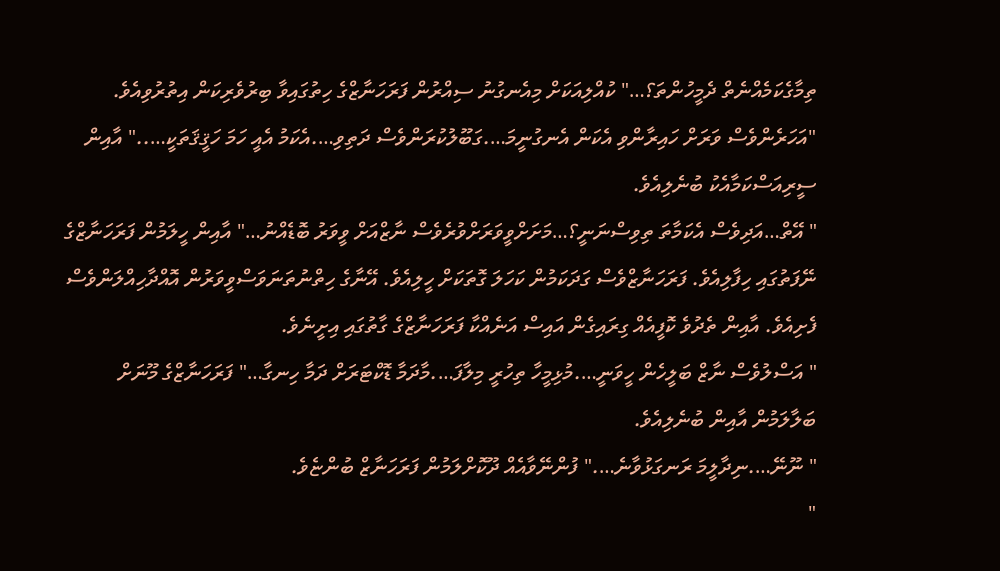ތިމާގެކަމެއްނެތް ދެމީހުންތަ؟…" ކުއްލިއަކަށް މިއެނގުނު ސިއްރުން ފަރަހަނާޒްގެ ހިތުގައިވާ ބިރުވެރިކަން އިތުރުވިއެވެ.
"އަހަރެންވެސް ވަރަށް ހައިރާންވި އެކަން އެނގުނީމަ….ގަބޫލުކުރަންވެސް ދަތިވި….އެކަމު އެއީ ހަމަ ހަޤީޤަތަކީ….." އާއިން ސީރިއަސްކަމާއެކު ބުނެލިއެވެ.
" އޭތް…އަދިވެސް އެކަމާތަ ތިވިސްނަނީ؟…މަށަށްވީވަރަށްވުރެވެސް ނާޒްއަށް ވީވަރު ބޮޑެއްނު…" އާއިން ހީލަމުން ފަރަހަނާޒްގެ ނޭފަތުގައި ހިފާލިއެވެ. ފަރަހަނާޒްވެސް ގަދަކަމުން ކަހަލަ ގޮތަކަށް ހީލިއެވެ. އޭނާގެ ހިތްނުތަނަވަސްވީވަރުން އޮއްދާހިއްލަންވެސް ފެށިއެވެ. އާއިން ތެދުވެ ކޮފީއެއް ގިރައިގެން އައިސް އަނެއްކާ ފަރަހަނާޒްގެ ގާތުގައި އިށީނެވެ.
" އަސްލުވެސް ނާޒް ބަލީހެން ހީވަނީ….މުޅިމީހާ ތިހުރީ މިލާފަ….މާދަމާ ޑޮކްޓަރަށް ދަމާ ހިނގާ…" ފަރަހަނާޒްގެ މޫނަށް ބަލާލަމުން އާއިން ބުނެލިއެވެ.
" ނޫނޭ….ނިދާލީމަ ރަނގަޅުވާނެ…." ފުންނޭވާއެއް ދޫކޮށްލަމުން ފަރަހަނާޒް ބުންޏެވެ.
"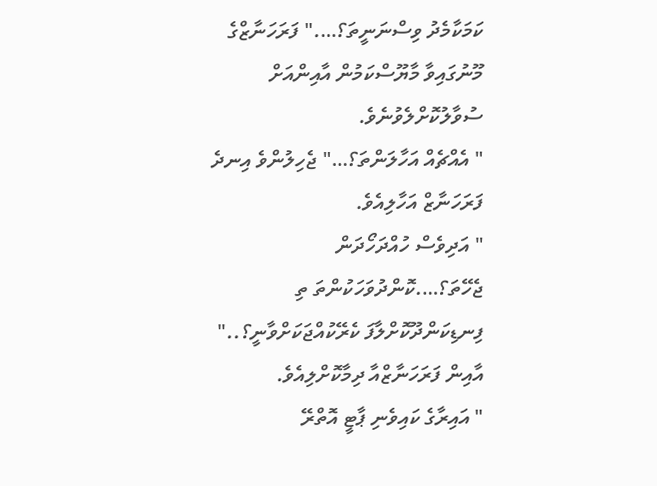ކަމަކާމެދު ވިސްނަނީތަ؟…." ފަރަހަނާޒްގެ މޫނުގައިވާ މާޔޫސްކަމުން އާއިންއަށް ސުވާލުކޮށްލެވުނެވެ.
" އެއްޗެއް އަހާލަންތަ؟…" ޖެހިލުންވެ އިނދެ ފަރަހަނާޒް އަހާލިއެވެ.
" އަދިވެސް ހުއްދަހޯދަން ޖެހޭތަ؟….ކޮންދުވަހަކުންތަ ތި ފިނޑިކަންދޫކޮށްލާފަ ކެރޭކުއްޖަކަށްވާނީ؟.." އާއިން ފަރަހަނާޒްއާ ދިމާކޮށްލިއެވެ.
" އައިރާގެ ކައިވެނި ޕާޓީ އޮތްރޭ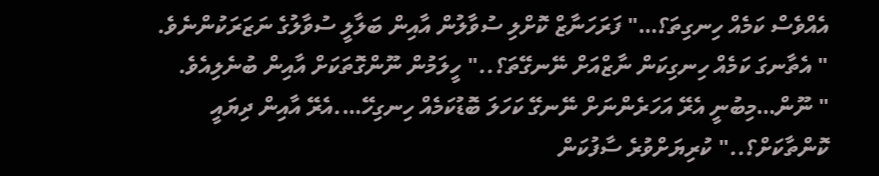އެއްވެސް ކަމެއް ހިނގިތަ؟…" ފަރަހަނާޒް ކޮށްލި ސުވާލުން އާއިން ބަލާލީ ސުވާލުގެ ނަޒަރަކުންނެވެ.
" އެތާނގަ ކަމެއް ހިނގިކަން ނާޒްއަށް ނޭނގޭތަ؟.." ހީލަމުން ނޫންގޮތަކަށް އާއިން ބުނެލިއެވެ.
" ނޫން…މިބުނީ އެރޭ އަހަރެންނަށް ނޭނގޭ ކަހަލަ ބޮޑުކަމެއް ހިނގިހޭ….އެރޭ އާއިން ދިޔައީ ކޮންތާކަށް؟.." ކުރިޔަށްވުރެ ސާފުކަން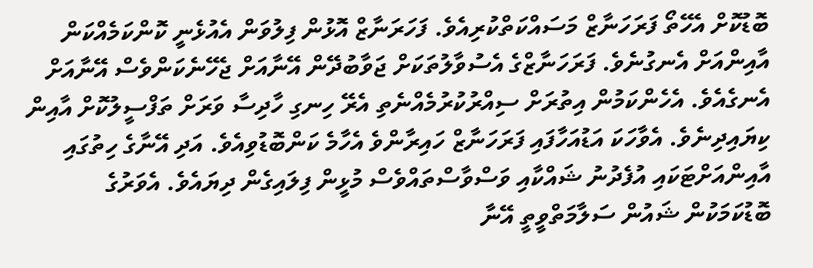ބޮޑުކޮށް އެހޭތޯ ފަރަހަނާޒް މަސައްކަތްކުރިއެވެ. ފަހަރަނާޒް އޮޅުން ފިލުވަން އެއުޅެނީ ކޮންކަމެއްކަން އާއިންއަށް އެނގުނެވެ. ފަރަހަނާޒްގެ އެސުވާލުތަކަށް ޖަވާބުދޭން އޭނާއަށް ޖެހޭނެކަންވެސް އޭނާއަށް އެނގެއެވެ. އެހެންކަމުން އިތުރަށް ސިއްރުކުރުމެއްނެތި އެރޭ ހިނގި ހާދިސާ ވަރަށް ތަފްސީލުކޮށް އާއިން ކިޔައިދިނެވެ. އެވާހަކަ އަޑުއަހާފައި ފަރަހަނާޒް ހައިރާންވެ އެހާމެ ކަންބޮޑުވިއެވެ. އަދި އޭނާގެ ހިތުގައި އާއިންއަށްޓަކައި އުފެދުނު ޝައްކާއި ވަސްވާސްތައްވެސް މުޅީން ފިލައިގެން ދިޔައެވެ. އެވަރުގެ ބޮޑުކަމަކުން ޝައުން ސަލާމަތްވީތީ އޭނާ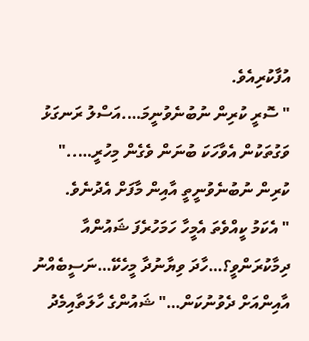އުފާކުރިއެވެ.
" ސޮރީ ކުރިން ނުބުނެވުނީމަ….އަސްލު ރަނގަޅު ވަގުތަކުން އެވާހަކަ ބުނަން ވެގެން މިހުރީ….." ކުރިން ނުބުނެވުނީތީ އާއިން މާފަށް އެދުނެވެ.
" އެކަމު ކީއްވެތަ އެމީހާ ހަމަހުރެފަ ޝައުންއާ ދިމާކުރަންވީ؟…ހާދަ ވިޔާނުދާ މީހެކޭ…ނަސީބެއްނު އާއިންއަށް ދެވުނުކަން…" ޝައުންގެ ހާލަތާއިމެދު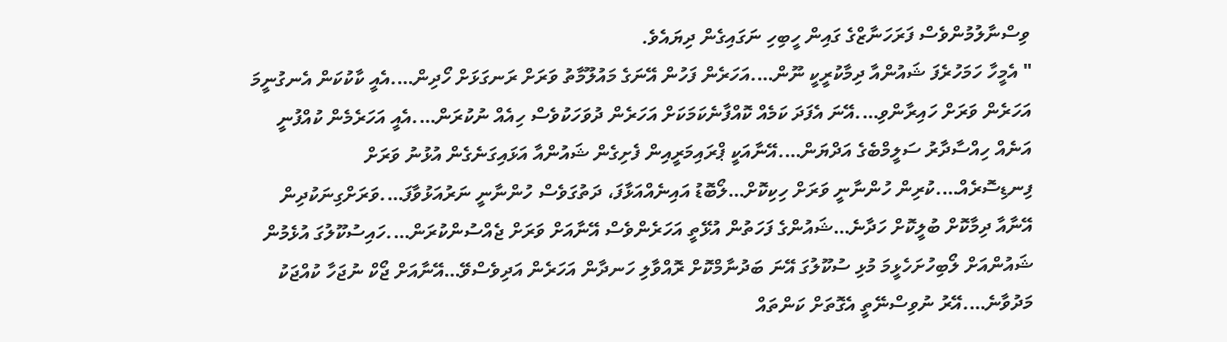ވިސްނާލުމުންވެސް ފަރަހަނާޒްގެ ގައިން ހީބިހި ނަގައިގެން ދިޔައެވެ.
" އެމީހާ ހަމަހުރެފަ ޝައުންއާ ދިމާކުރީކީ ނޫން….އަހަރެން ފަހުން އޭނަގެ މައުލޫމާތު ވަރަށް ރަނގަޅަށް ހޯދިން….އެއީ ކާކުކަން އެނގުނީމަ އަހަރެން ވަރަށް ހައިރާންވި….އޭނަ އެފަދަ ކަމެއް ކޮއްފާނެކަމަކަށް އަހަރެން ދުވަހަކުވެސް ހިއެއް ނުކުރަން….އެއީ އަހަރެމެން ކުއްފުނީ އަނެއް ހިއްސާދާރު ސަލީމްބެގެ އަދްޔަން….އޭނާއަކީ ޕްރައިމަރީއިން ފެށިގެން ޝައުންއާ އަޅައިގަނެގެން އުޅުނު ވަރަށް ފިނޑިސޮރެއް….ކުރިން ހުންނާނީ ވަރަށް ހިކިކޮށް…ލޯބޮޑު އައިނެއްއަޅާފަ، ދަތުގަވެސް ހުންނާނީ ނަރުއަޅުވާފަ….ވަރަށްގިނަކުދިން އޭނާއާ ދިމާކޮށް ބުލީކޮށް ހަދާނެ…ޝައުންގެ ފަހަތުން އުޅޭތީ އަހަރެންވެސް އޭނާއަށް ވަރަށް ޖެއްސުންކުރަން….ހައިސުކޫލުގަ އުޅެމުން ޝައުންއަށް ލޯބިހުށަހެޅީމަ މުޅި ސުކޫލުގަ އޭނަ ބަދުނާމްކޮށް ރޮއްވާލި ހަނދާން އަހަރެން އަދިވެސްވޭ…އޭނާއަށް ޖޯކް ނުޖަހާ ކުއްޖަކު މަދުވާނެ….އޭރު ނުވިސްނޭތީ އެގޮތަށް ކަންތައް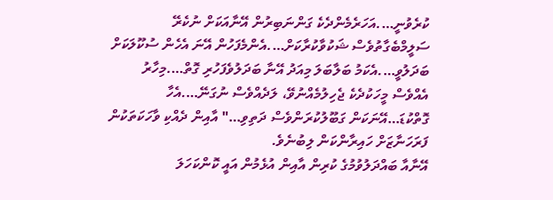ކުރެވުނީ….އަހަރެމެންދެކެ ގަންނަބިރުން އޭނާއަކަށް ނުކެރޭ ސަލީމްބެގާތުވެސް ޝަކުވާކުރާކަށް….އެންމެފަހުން އޭނަ އެހެން ސުކޫލަކަށް ބަދަލުވީ….އެކަމު ބަލާބަލަ މިއަދު އޭނާ ބަދަލުވެފަހުރި ގޮތް….މިހާރު އެއްވެސް މީހަކުދެކެ ޖެހިލުމެއްނުވޭ، ލަދެއްވެސް ނުގަނޭ….އެހާ ގޮތްކުޑަ…އޭނަކަން ގަބޫލުކުރަންވެސް ދަތިވި…" އާއިން ދެއްކި ވާހަކަތަކުން ފަރަހަނާޒަށް ހައިރާންކަން ލިބުނެވެ.
އޭނާއާ ބައްދަލުވުމުގެ ކުރިން އާއިން އުޅެމުން އައީ ކޮންކަހަލަ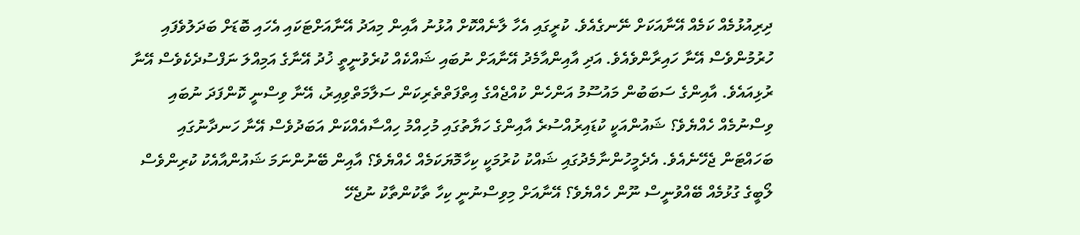ދިރިއުޅުމެއް ކަމެއް އޭނާއަކަށް ނޭނގެއެވެ. ކުރީގައި އެހާ ލާނެއްކޮށް އުޅުނު އާއިން މިއަދު އޭނާއަށްޓަކައި އެހައި ބޮޑަށް ބަދަލުވެފައި ހުރުމުންވެސް އޭނާ ހައިރާންވެއެވެ. އަދި އާއިންއާމެދު އޭނާއަށް ނުބައި ޝައްކެއް ކުރެވުނީތީ ޚުދު އޭނާގެ އަމިއްލަ ނަފްސުދެކެވެސް އޭނާ ރުޅިއައެވެ. އާއިންގެ ސަބަބުން މައުސޫމު އަންހެން ކުއްޖެއްގެ އިތްފަތްތެރިކަން ސަލާމަތްވިއިރު، އޭނާ ވިސްނީ ކޮންފަދަ ނުބައި ވިސްނުމެއް ހެއްޔެވެ؟ ޝައުންއަކީ ކުޑައިރުއްސުރެ އާއިންގެ ހަޔާތުގައި މުހިއްމު ހިއްސާއެއްކަން އަބަދުވެސް އޭނާ ހަނދާނުގައި ބަހައްޓަން ޖެހޭނެއެވެ. އެދެމީހުންނާމެދުގައި ޝައްކު ކުރުމަކީ ކިހާމޮޔަކަމެއް ހެއްޔެވެ؟ އާއިން ބޭނުންނަމަ ޝައުންއާއެކު ކުރިންވެސް ލޯބީގެ ގުޅުމެއް ބޭއްވުނީސް ނޫން ހެއްޔެވެ؟ އޭނާއަށް މިވިސްނުނީ ކިހާ ތާކުންތާކު ނުޖެހޭ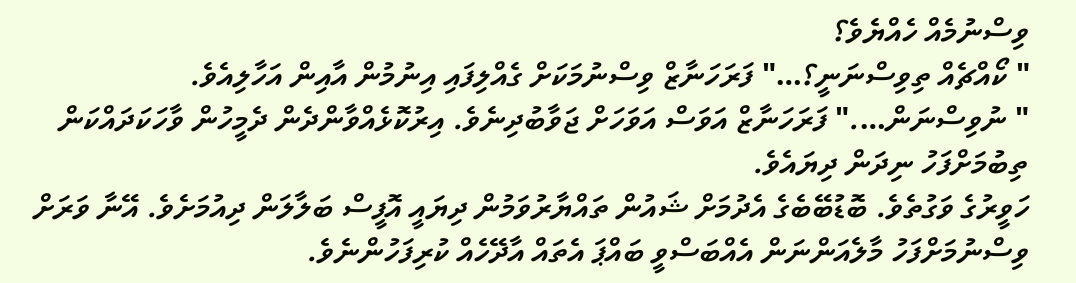ވިސްނުމެއް ހެއްޔެވެ؟
" ކޯއްޗެއް ތިވިސްނަނީ؟…" ފަރަހަނާޒް ވިސްނުމަކަށް ގެއްލިފައި އިނުމުން އާއިން އަހާލިއެވެ.
" ނުވިސްނަން…." ފަރަހަނާޒް އަވަސް އަވަހަށް ޖަވާބުދިނެވެ. އިރުކޮޅެއްވާންދެން ދެމީހުން ވާހަކަދައްކަން ތިބުމަށްފަހު ނިދަން ދިޔައެވެ.
ހަވީރުގެ ވަގުތެވެ. ބޮޑުބޭބެގެ އެދުމަށް ޝައުން ތައްޔާރުވަމުން ދިޔައީ އޮފީސް ބަލާލަން ދިއުމަށެވެ. އޭނާ ވަރަށް ވިސްނުމަށްފަހު މާލެއަންނަން އެއްބަސްވީ ބައްޕަ އެތައް އާދޭހެއް ކުރިފަހުންނެވެ.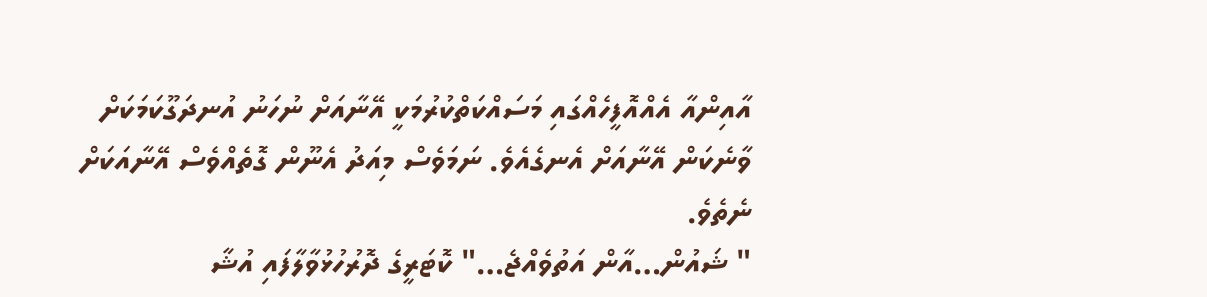އާއިންއާ އެއްއޮފީހެއްގައި މަސައްކަތްކުރުމަކީ އޭނާއަށް ނުހަނު އުނދަގޫކަމަކަށް ވާނެކަން އޭނާއަށް އެނގެއެވެ. ނަމަވެސް މިއަދު އެނޫން ގޮތެއްވެސް އޭނާއަކަށް ނެތެވެ.
" ޝައުން…އާން އަތުވެއްޖެ…" ކޮޓަރީގެ ދޮރުހުޅުވާލާފައި އުޝާ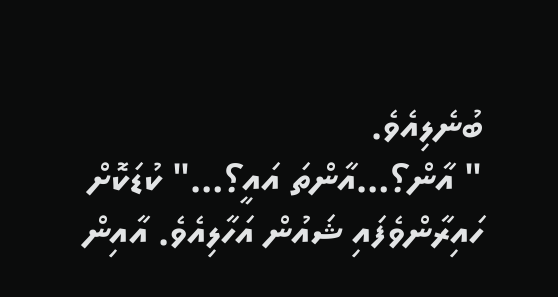ބުނެލިއެވެ.
" އާން؟…އާންތަ އައީ؟…" ކުޑަކޮށް ހައިރާންވެފައި ޝައުން އަހާލިއެވެ. އާއިން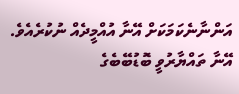އަންނާނެކަމަކަށް އޭނާ އުއްމީދެއް ނުކުރެއެވެ. އޭނާ ތައްޔާރުވީ ބޮޑުބޭބެގެ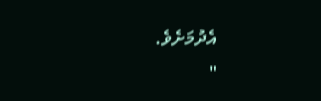އެދުމަށެވެ.
"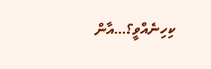ކިހިނެއްވީ؟…އާން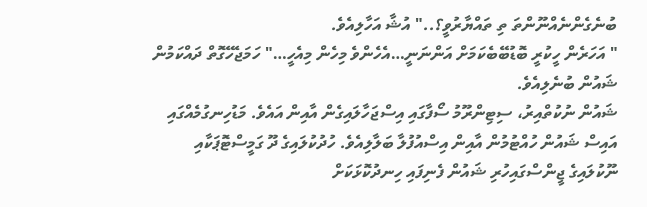ބުނެގެންނެއްނޫންތަ ތި ތައްޔާރުވީ؟.." އުޝާ އަހާލިއެވެ.
" އަހަރެން ހީކުރީ ބޮޑުބޭބެކަމަށް އަންނަނީ…އެހެންވެ މިހެން މިއެހީ…" ހަމަޖެހޭގޮތް ދައްކަމުން ޝައުން ބުނެލިއެވެ.
ޝައުން ނުކުތްއިރު، ސިޓިންރޫމު ސޯފާގައި އިސްޖަހާލައިގެން އާއިން އައެވެ. މަޑުހިނގުމެއްގައި އައިސް ޝައުން ހުއްޓުމުން އާއިން އިސްއުފުލާ ބަލާލިއެވެ. ހުދުކުލައިގެ ދޫ ގަމީސްޓޮޕަކާއި ނޫކުލައިގެ ޖީންސްގައިހުރި ޝައުން ފެނިފައި ހިނދުކޮޅަކަށް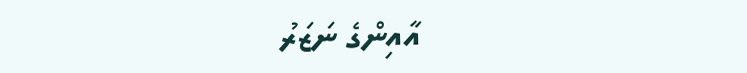އާއިންގެ ނަޒަރު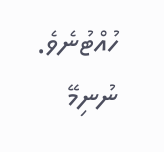ހުއްޓުނެވެ.
ނުނިމޭ